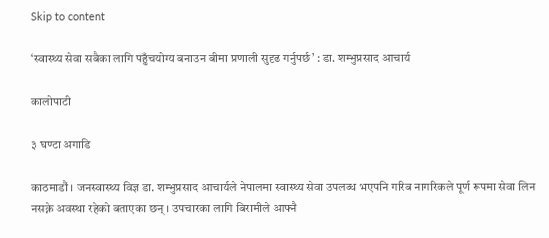Skip to content

‘स्वास्थ्य सेवा सबैका लागि पहुँचयोग्य बनाउन बीमा प्रणाली सुदृढ गर्नुपर्छ’ : डा. शम्भुप्रसाद आचार्य

कालोपाटी

३ घण्टा अगाडि

काठमाडौं । जनस्वास्थ्य विज्ञ डा. शम्भुप्रसाद आचार्यले नेपालमा स्वास्थ्य सेवा उपलब्ध भएपनि गरिब नागरिकले पूर्ण रूपमा सेवा लिन नसक्ने अवस्था रहेको बताएका छन् । उपचारका लागि बिरामीले आफ्नै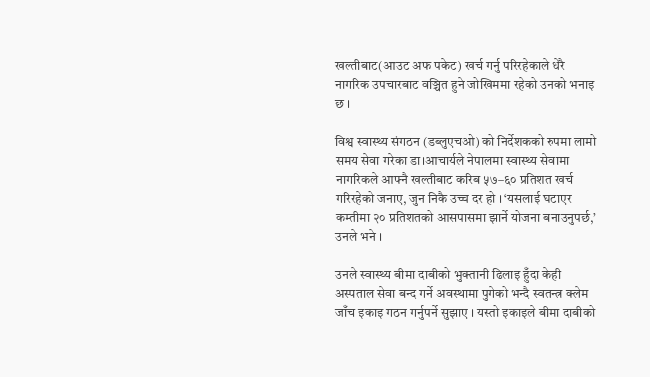खल्तीबाट(आउट अफ पकेट) खर्च गर्नु परिरहेकाले धेरै नागरिक उपचारबाट वञ्चित हुने जोखिममा रहेको उनको भनाइ छ ।

विश्व स्वास्थ्य संगठन (डब्लुएचओ) को निर्देशकको रुपमा लामो समय सेवा गरेका डा।आचार्यले नेपालमा स्वास्थ्य सेवामा नागरिकले आफ्नै खल्तीबाट करिब ५७–६० प्रतिशत खर्च गरिरहेको जनाए, जुन निकै उच्च दर हो । ‘यसलाई घटाएर कम्तीमा २० प्रतिशतको आसपासमा झार्ने योजना बनाउनुपर्छ,’ उनले भने ।

उनले स्वास्थ्य बीमा दाबीको भुक्तानी ढिलाइ हुँदा केही अस्पताल सेवा बन्द गर्ने अवस्थामा पुगेको भन्दै स्वतन्त्र क्लेम जाँच इकाइ गठन गर्नुपर्ने सुझाए । यस्तो इकाइले बीमा दाबीको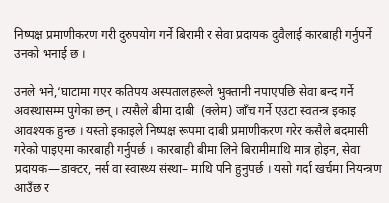निष्पक्ष प्रमाणीकरण गरी दुरुपयोग गर्ने बिरामी र सेवा प्रदायक दुवैलाई कारबाही गर्नुपर्ने उनको भनाई छ ।

उनले भने,‘घाटामा गएर कतिपय अस्पतालहरूले भुक्तानी नपाएपछि सेवा बन्द गर्ने अवस्थासम्म पुगेका छन् । त्यसैले बीमा दाबी  (क्लेम) जाँच गर्ने एउटा स्वतन्त्र इकाइ आवश्यक हुन्छ । यस्तो इकाइले निष्पक्ष रूपमा दाबी प्रमाणीकरण गरेर कसैले बदमासी गरेको पाइएमा कारबाही गर्नुपर्छ । कारबाही बीमा लिने बिरामीमाथि मात्र होइन, सेवा प्रदायक—डाक्टर, नर्स वा स्वास्थ्य संस्था– माथि पनि हुनुपर्छ । यसो गर्दा खर्चमा नियन्त्रण आउँछ र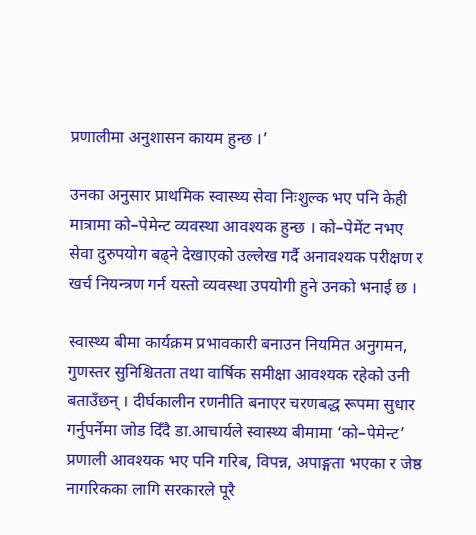प्रणालीमा अनुशासन कायम हुन्छ ।’

उनका अनुसार प्राथमिक स्वास्थ्य सेवा निःशुल्क भए पनि केही मात्रामा को–पेमेन्ट व्यवस्था आवश्यक हुन्छ । को–पेमेंट नभए सेवा दुरुपयोग बढ्ने देखाएको उल्लेख गर्दै अनावश्यक परीक्षण र खर्च नियन्त्रण गर्न यस्तो व्यवस्था उपयोगी हुने उनको भनाई छ ।

स्वास्थ्य बीमा कार्यक्रम प्रभावकारी बनाउन नियमित अनुगमन, गुणस्तर सुनिश्चितता तथा वार्षिक समीक्षा आवश्यक रहेको उनी बताउँछन् । दीर्घकालीन रणनीति बनाएर चरणबद्ध रूपमा सुधार गर्नुपर्नेमा जोड दिँदै डा.आचार्यले स्वास्थ्य बीमामा ‘को–पेमेन्ट’ प्रणाली आवश्यक भए पनि गरिब, विपन्न, अपाङ्गता भएका र जेष्ठ नागरिकका लागि सरकारले पूरै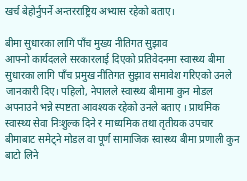खर्च बेहोर्नुपर्ने अन्तरराष्ट्रिय अभ्यास रहेको बताए।

बीमा सुधारका लागि पाँच मुख्य नीतिगत सुझाव
आफ्नो कार्यदलले सरकारलाई दिएको प्रतिवेदनमा स्वास्थ्य बीमा सुधारका लागि पाँच प्रमुख नीतिगत सुझाव समावेश गरिएको उनले जानकारी दिए। पहिलो, नेपालले स्वास्थ्य बीमामा कुन मोडल अपनाउने भन्ने स्पष्टता आवश्यक रहेको उनले बताए । प्राथमिक स्वास्थ्य सेवा निःशुल्क दिने र माध्यमिक तथा तृतीयक उपचार बीमाबाट समेट्ने मोडल वा पूर्ण सामाजिक स्वास्थ्य बीमा प्रणाली कुन बाटो लिने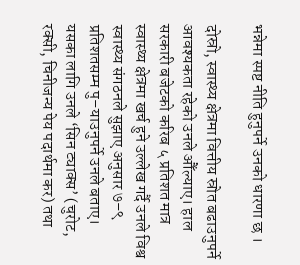भन्नेमा स्पष्ट नीति हुनुपर्ने उनको धारणा छ ।

दोस्रो, स्वास्थ्य क्षेत्रमा वित्तीय स्रोत बढाउनुपर्ने आवश्यकता रहेको उनले औँल्याए। हाल सरकारी बजेटको करिब ५ प्रतिशत मात्र स्वास्थ्य क्षेत्रमा खर्च हुने उल्लेख गर्दै उनले विश्व स्वास्थ्य संगठनले सुझाए अनुसार ७–९ प्रतिशतसम्म पु–याउनुपर्ने उनले बताए। यसका लागि उनले ‘सिन ट्याक्स’ (चुरोट, रक्सी, चिनीजन्य पेय पदार्थमा कर) तथा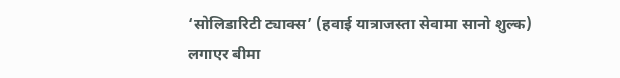‘सोलिडारिटी ट्याक्स’ (हवाई यात्राजस्ता सेवामा सानो शुल्क) लगाएर बीमा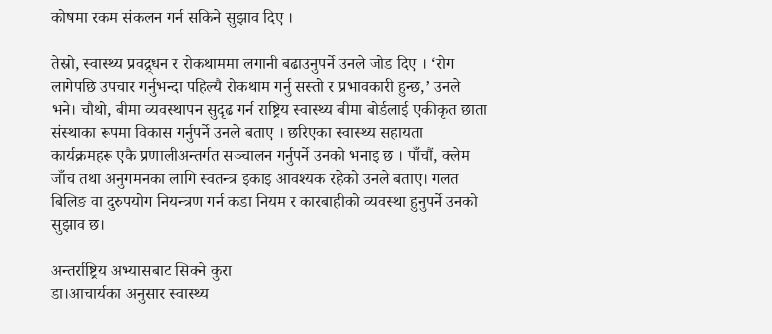कोषमा रकम संकलन गर्न सकिने सुझाव दिए ।

तेस्रो, स्वास्थ्य प्रवद्र्धन र रोकथाममा लगानी बढाउनुपर्ने उनले जोड दिए । ‘रोग लागेपछि उपचार गर्नुभन्दा पहिल्यै रोकथाम गर्नु सस्तो र प्रभावकारी हुन्छ,’ उनले भने। चौथो, बीमा व्यवस्थापन सुदृढ गर्न राष्ट्रिय स्वास्थ्य बीमा बोर्डलाई एकीकृत छाता संस्थाका रूपमा विकास गर्नुपर्ने उनले बताए । छरिएका स्वास्थ्य सहायता कार्यक्रमहरू एकै प्रणालीअन्तर्गत सञ्चालन गर्नुपर्ने उनको भनाइ छ । पाँचौं, क्लेम जाँच तथा अनुगमनका लागि स्वतन्त्र इकाइ आवश्यक रहेको उनले बताए। गलत बिलिङ वा दुरुपयोग नियन्त्रण गर्न कडा नियम र कारबाहीको व्यवस्था हुनुपर्ने उनको सुझाव छ।

अन्तर्राष्ट्रिय अभ्यासबाट सिक्ने कुरा
डा।आचार्यका अनुसार स्वास्थ्य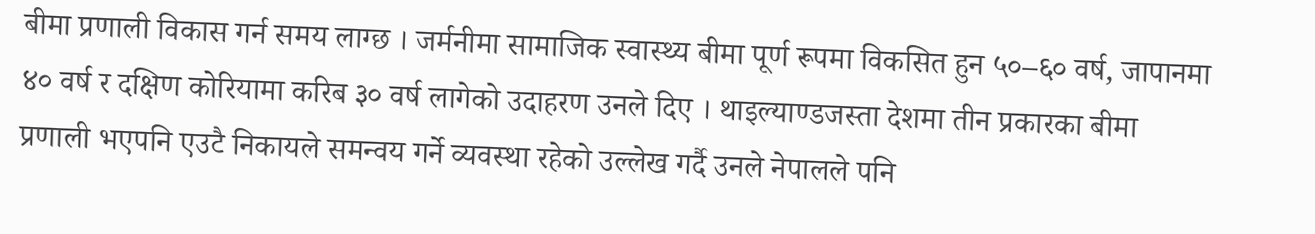बीमा प्रणाली विकास गर्न समय लाग्छ । जर्मनीमा सामाजिक स्वास्थ्य बीमा पूर्ण रूपमा विकसित हुन ५०–६० वर्ष, जापानमा ४० वर्ष र दक्षिण कोरियामा करिब ३० वर्ष लागेको उदाहरण उनले दिए । थाइल्याण्डजस्ता देशमा तीन प्रकारका बीमा प्रणाली भएपनि एउटै निकायले समन्वय गर्ने व्यवस्था रहेको उल्लेख गर्दै उनले नेपालले पनि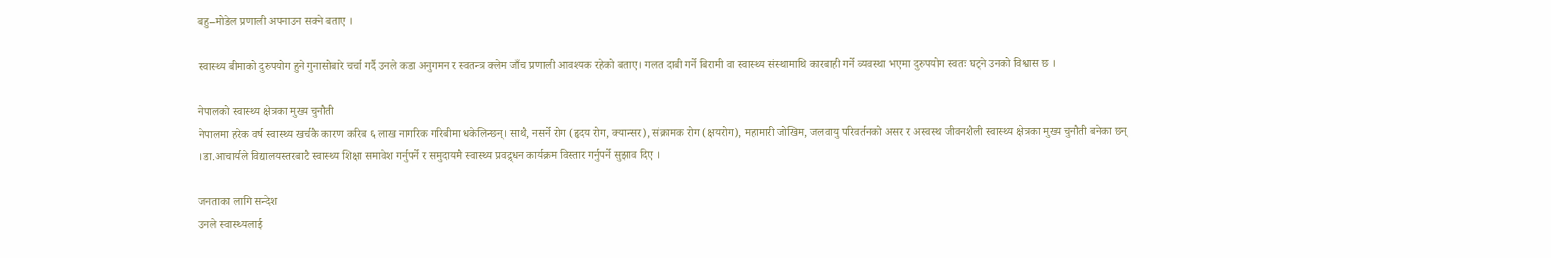बहु–मोडेल प्रणाली अपनाउन सक्ने बताए ।

स्वास्थ्य बीमाको दुरुपयोग हुने गुनासोबारे चर्चा गर्दै उनले कडा अनुगमन र स्वतन्त्र क्लेम जाँच प्रणाली आवश्यक रहेको बताए। गलत दाबी गर्ने बिरामी वा स्वास्थ्य संस्थामाथि कारबाही गर्ने व्यवस्था भएमा दुरुपयोग स्वतः घट्ने उनको विश्वास छ ।

नेपालको स्वास्थ्य क्षेत्रका मुख्य चुनौती
नेपालमा हरेक वर्ष स्वास्थ्य खर्चकै कारण करिब ६ लाख नागरिक गरिबीमा धकेलिन्छन्। साथै, नसर्ने रोग (हृदय रोग, क्यान्सर), संक्रामक रोग (क्षयरोग), महामारी जोखिम, जलवायु परिवर्तनको असर र अस्वस्थ जीवनशैली स्वास्थ्य क्षेत्रका मुख्य चुनौती बनेका छन् ।डा.आचार्यले विद्यालयस्तरबाटै स्वास्थ्य शिक्षा समावेश गर्नुपर्ने र समुदायमै स्वास्थ्य प्रवद्र्धन कार्यक्रम विस्तार गर्नुपर्ने सुझाव दिए ।

जनताका लागि सन्देश
उनले स्वास्थ्यलाई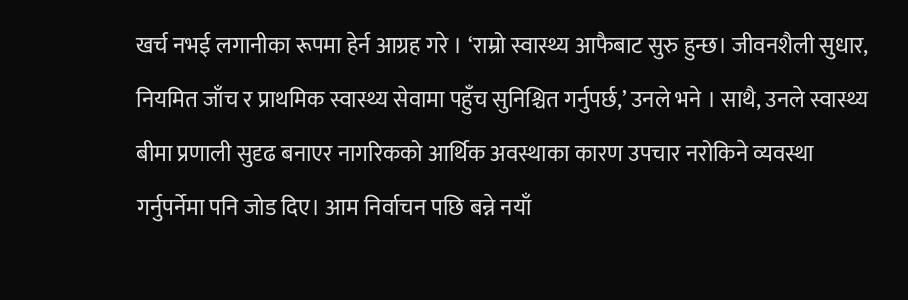खर्च नभई लगानीका रूपमा हेर्न आग्रह गरे । ‘राम्रो स्वास्थ्य आफैबाट सुरु हुन्छ। जीवनशैली सुधार, नियमित जाँच र प्राथमिक स्वास्थ्य सेवामा पहुँच सुनिश्चित गर्नुपर्छ,’ उनले भने । साथै, उनले स्वास्थ्य बीमा प्रणाली सुदृढ बनाएर नागरिकको आर्थिक अवस्थाका कारण उपचार नरोकिने व्यवस्था गर्नुपर्नेमा पनि जोड दिए। आम निर्वाचन पछि बन्ने नयाँ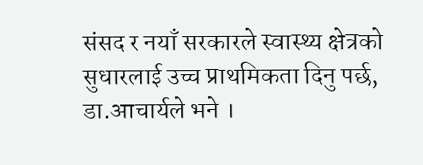संसद र नयाँ सरकारले स्वास्थ्य क्षेत्रको सुधारलाई उच्च प्राथमिकता दिनु पर्छ, डा.आचार्यले भने ।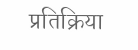प्रतिक्रिया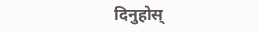दिनुहोस्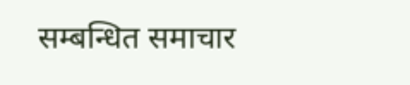सम्बन्धित समाचार